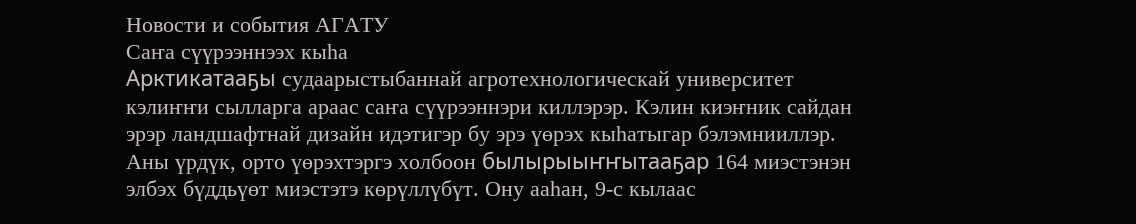Новости и события АГАТУ
Cаҥа сүүрээннээх кыһа
Арктикатааҕы судаарыстыбаннай агротехнологическай университет кэлиҥҥи сылларга араас саҥа сүүрээннэри киллэрэр. Кэлин киэҥник сайдан эрэр ландшафтнай дизайн идэтигэр бу эрэ үөрэх кыһатыгар бэлэмнииллэр. Аны үрдүк, орто үөрэхтэргэ холбоон былырыыҥҥытааҕар 164 миэстэнэн элбэх бүддьүөт миэстэтэ көрүллүбүт. Ону ааһан, 9-с кылаас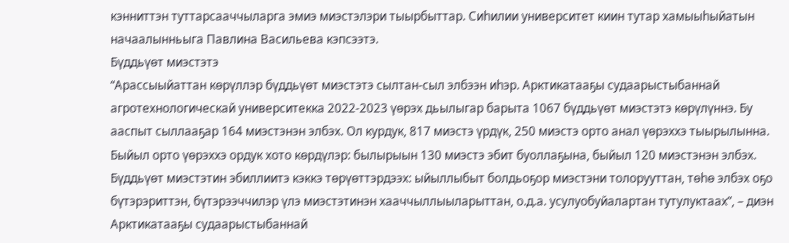кэнниттэн туттарсааччыларга эмиэ миэстэлэри тыырбыттар. Сиһилии университет киин тутар хамыыһыйатын начаалынньыга Павлина Васильева кэпсээтэ.
Бүддьүөт миэстэтэ
“Арассыыйаттан көрүллэр бүддьүөт миэстэтэ сылтан-сыл элбээн иһэр. Арктикатааҕы судаарыстыбаннай агротехнологическай университекка 2022-2023 үөрэх дьылыгар барыта 1067 бүддьүөт миэстэтэ көрүлүннэ. Бу ааспыт сыллааҕар 164 миэстэнэн элбэх. Ол курдук, 817 миэстэ үрдүк, 250 миэстэ орто анал үөрэххэ тыырылынна. Быйыл орто үөрэххэ ордук хото көрдүлэр: былырыын 130 миэстэ эбит буоллаҕына, быйыл 120 миэстэнэн элбэх. Бүддьүөт миэстэтин эбиллиитэ кэккэ төрүөттэрдээх: ыйыллыбыт болдьоҕор миэстэни толорууттан, төһө элбэх оҕо бүтэрэриттэн, бүтэрээччилэр үлэ миэстэтинэн хааччыллыыларыттан, о.д.а. усулуобуйалартан тутулуктаах”, – диэн Арктикатааҕы судаарыстыбаннай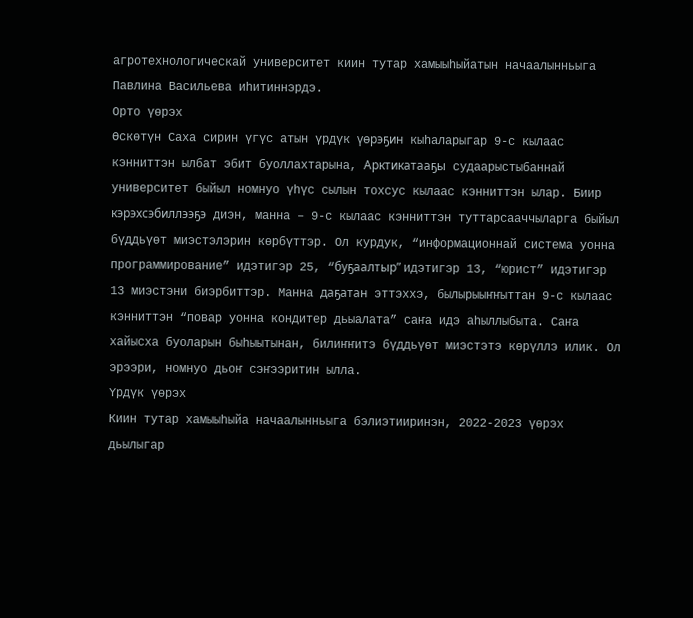агротехнологическай университет киин тутар хамыыһыйатын начаалынньыга Павлина Васильева иһитиннэрдэ.
Орто үөрэх
Өскөтүн Саха сирин үгүс атын үрдүк үөрэҕин кыһаларыгар 9-с кылаас кэнниттэн ылбат эбит буоллахтарына, Арктикатааҕы судаарыстыбаннай университет быйыл номнуо үһүс сылын тохсус кылаас кэнниттэн ылар. Биир кэрэхсэбиллээҕэ диэн, манна – 9-с кылаас кэнниттэн туттарсааччыларга быйыл бүддьүөт миэстэлэрин көрбүттэр. Ол курдук, “информационнай система уонна программирование” идэтигэр 25, “буҕаалтыр” идэтигэр 13, “юрист” идэтигэр 13 миэстэни биэрбиттэр. Манна даҕатан эттэххэ, былырыыҥҥыттан 9-с кылаас кэнниттэн “повар уонна кондитер дьыалата” саҥа идэ аһыллыбыта. Саҥа хайысха буоларын быһыытынан, билиҥҥитэ бүддьүөт миэстэтэ көрүллэ илик. Ол эрээри, номнуо дьоҥ сэҥээритин ылла.
Үрдүк үөрэх
Киин тутар хамыыһыйа начаалынньыга бэлиэтииринэн, 2022-2023 үөрэх дьылыгар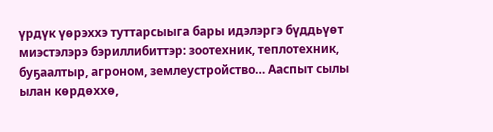үрдүк үөрэххэ туттарсыыга бары идэлэргэ бүддьүөт миэстэлэрэ бэриллибиттэр: зоотехник, теплотехник, буҕаалтыр, агроном, землеустройство… Ааспыт сылы ылан көрдөххө,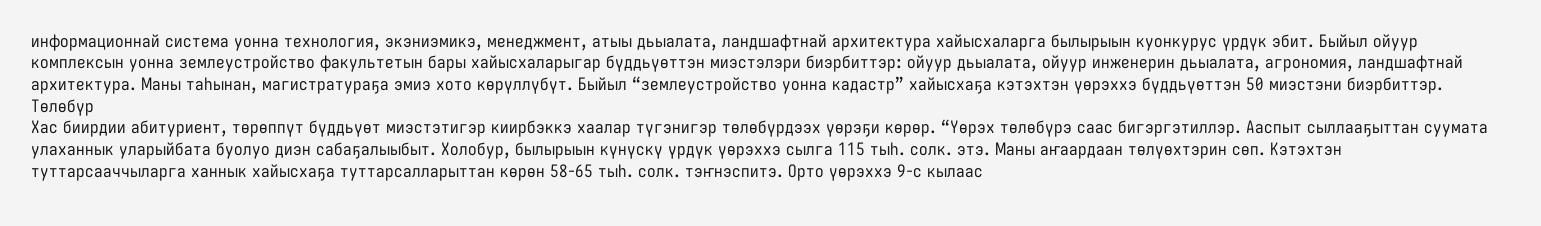информационнай система уонна технология, экэниэмикэ, менеджмент, атыы дьыалата, ландшафтнай архитектура хайысхаларга былырыын куонкурус үрдүк эбит. Быйыл ойуур комплексын уонна землеустройство факультетын бары хайысхаларыгар бүддьүөттэн миэстэлэри биэрбиттэр: ойуур дьыалата, ойуур инженерин дьыалата, агрономия, ландшафтнай архитектура. Маны таһынан, магистратураҕа эмиэ хото көрүллүбүт. Быйыл “землеустройство уонна кадастр” хайысхаҕа кэтэхтэн үөрэххэ бүддьүөттэн 50 миэстэни биэрбиттэр.
Төлөбүр
Хас биирдии абитуриент, төрөппүт бүддьүөт миэстэтигэр киирбэккэ хаалар түгэнигэр төлөбүрдээх үөрэҕи көрөр. “Үөрэх төлөбүрэ саас бигэргэтиллэр. Ааспыт сыллааҕыттан суумата улаханнык уларыйбата буолуо диэн сабаҕалыыбыт. Холобур, былырыын күнүскү үрдүк үөрэххэ сылга 115 тыһ. солк. этэ. Маны аҥаардаан төлүөхтэрин сөп. Кэтэхтэн туттарсааччыларга ханнык хайысхаҕа туттарсалларыттан көрөн 58-65 тыһ. солк. тэҥнэспитэ. Орто үөрэххэ 9-с кылаас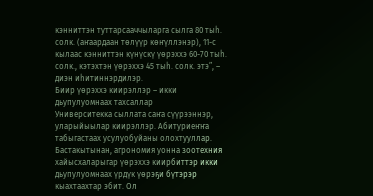кэнниттэн туттарсааччыларга сылга 80 тыһ. солк. (аҥаардаан төлүүр көҥүллэнэр), 11-с кылаас кэнниттэн күнүскү үөрэххэ 60-70 тыһ. солк., кэтэхтэн үөрэххэ 45 тыһ. солк. этэ”, – диэн иһитиннэрдилэр.
Биир үөрэххэ киирэллэр – икки дьупулуомнаах тахсаллар
Университекка сыллата саҥа сүүрээннэр, уларыйыылар киирэллэр. Абитуриеҥҥа табыгастаах усулуобуйаны олохтууллар. Бастакытынан, агрономия уонна зоотехния хайысхаларыгар үөрэххэ киирбиттэр икки дьупулуомнаах үрдүк үөрэҕи бүтэрэр кыахтаахтар эбит. Ол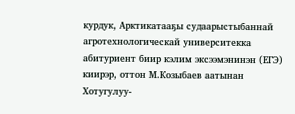курдук, Арктикатааҕы судаарыстыбаннай агротехнологическай университекка абитуриент биир кэлим эксээмэнинэн (ЕГЭ) киирэр, оттон М.Козыбаев аатынан Хотугулуу-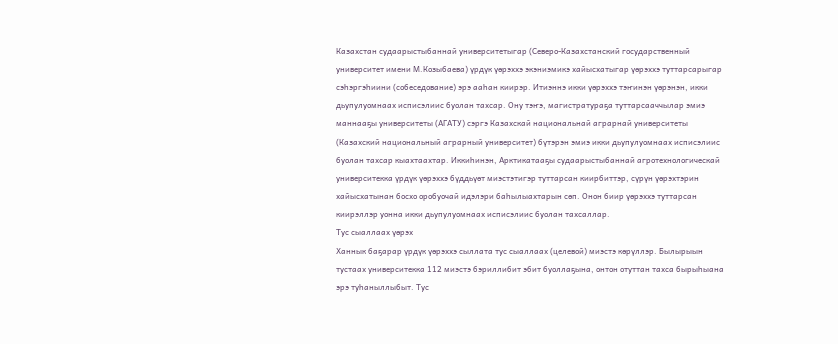Казахстан судаарыстыбаннай университетыгар (Северо-Казахстанский государственный университет имени М.Козыбаева) үрдүк үөрэххэ экэниэмикэ хайысхатыгар үөрэххэ туттарсарыгар сэһэргэһиини (собеседование) эрэ ааһан киирэр. Итиэннэ икки үөрэххэ тэҥинэн үөрэнэн, икки дьупулуомнаах исписэлиис буолан тахсар. Ону тэҥэ, магистратураҕа туттарсааччылар эмиэ маннааҕы университеты (АГАТУ) сэргэ Казахскай национальнай аграрнай университеты (Казахский национальный аграрный университет) бүтэрэн эмиэ икки дьупулуомнаах исписэлиис буолан тахсар кыахтаахтар. Иккиһинэн, Арктикатааҕы судаарыстыбаннай агротехнологическай университекка үрдүк үөрэххэ бүддьүөт миэстэтигэр туттарсан киирбиттэр, сүрүн үөрэхтэрин хайысхатынан босхо оробуочай идэлэри баһылыахтарын сөп. Онон биир үөрэххэ туттарсан киирэллэр уонна икки дьупулуомнаах исписэлиис буолан тахсаллар.
Тус сыаллаах үөрэх
Ханнык баҕарар үрдүк үөрэххэ сыллата тус сыаллаах (целевой) миэстэ көрүллэр. Былырыын тустаах университекка 112 миэстэ бэриллибит эбит буоллаҕына, онтон отуттан тахса бырыһыана эрэ туһаныллыбыт. Тус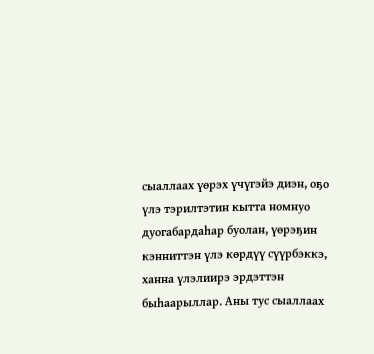сыаллаах үөрэх үчүгэйэ диэн, оҕо үлэ тэрилтэтин кытта номнуо дуогабардаһар буолан, үөрэҕин кэнниттэн үлэ көрдүү сүүрбэккэ, ханна үлэлиирэ эрдэттэн быһаарыллар. Аны тус сыаллаах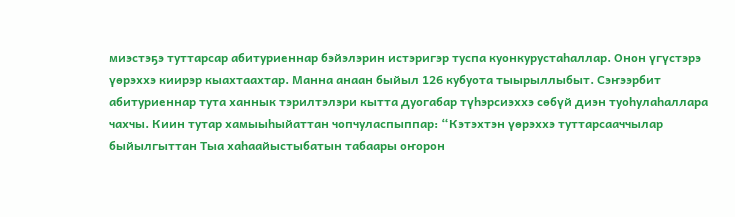миэстэҕэ туттарсар абитуриеннар бэйэлэрин истэригэр туспа куонкурустаһаллар. Онон үгүстэрэ үөрэххэ киирэр кыахтаахтар. Манна анаан быйыл 126 кубуота тыырыллыбыт. Сэҥээрбит абитуриеннар тута ханнык тэрилтэлэри кытта дуогабар түһэрсиэххэ сөбүй диэн туоһулаһаллара чахчы. Киин тутар хамыыһыйаттан чопчуласпыппар: “Кэтэхтэн үөрэххэ туттарсааччылар быйылгыттан Тыа хаһаайыстыбатын табаары оҥорон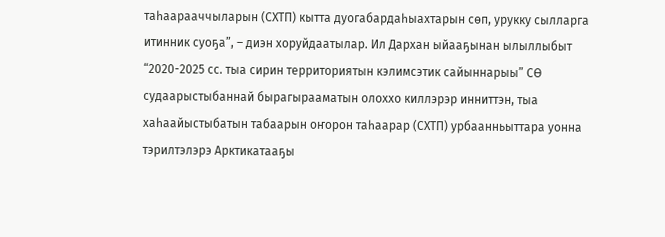таһаарааччыларын (СХТП) кытта дуогабардаһыахтарын сөп, урукку сылларга итинник суоҕа”, – диэн хоруйдаатылар. Ил Дархан ыйааҕынан ылыллыбыт “2020-2025 сс. тыа сирин территориятын кэлимсэтик сайыннарыы” СӨ судаарыстыбаннай бырагырааматын олоххо киллэрэр инниттэн, тыа хаһаайыстыбатын табаарын оҥорон таһаарар (СХТП) урбаанньыттара уонна тэрилтэлэрэ Арктикатааҕы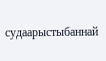судаарыстыбаннай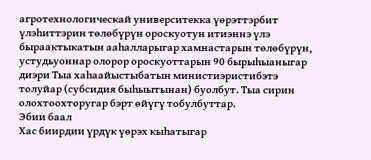агротехнологическай университекка үөрэттэрбит үлэһиттэрин төлөбүрүн ороскуотун итиэннэ үлэ быраактыкатын ааһалларыгар хамнастарын төлөбүрүн, устудьуоннар олорор ороскуоттарын 90 бырыһыаныгар диэри Тыа хаһаайыстыбатын министиэристибэтэ толуйар (субсидия быһыытынан) буолбут. Тыа сирин олохтоохторугар бэрт өйүгү тобулбуттар.
Эбии баал
Хас биирдии үрдүк үөрэх кыһатыгар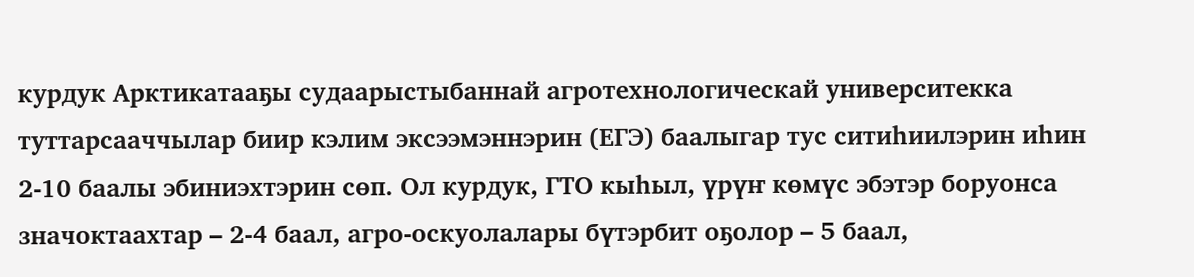курдук Арктикатааҕы судаарыстыбаннай агротехнологическай университекка туттарсааччылар биир кэлим эксээмэннэрин (ЕГЭ) баалыгар тус ситиһиилэрин иһин 2-10 баалы эбиниэхтэрин сөп. Ол курдук, ГТО кыһыл, үрүҥ көмүс эбэтэр боруонса значоктаахтар – 2-4 баал, агро-оскуолалары бүтэрбит оҕолор – 5 баал,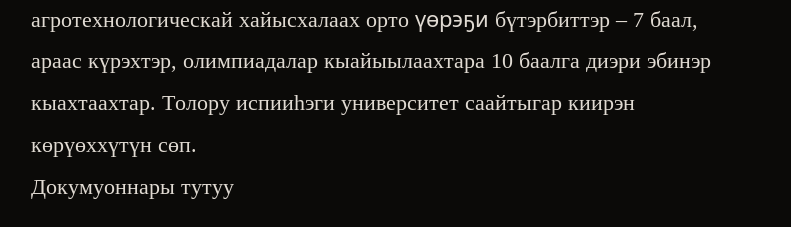агротехнологическай хайысхалаах орто үөрэҕи бүтэрбиттэр – 7 баал, араас күрэхтэр, олимпиадалар кыайыылаахтара 10 баалга диэри эбинэр кыахтаахтар. Толору испииһэги университет саайтыгар киирэн көрүөххүтүн сөп.
Докумуоннары тутуу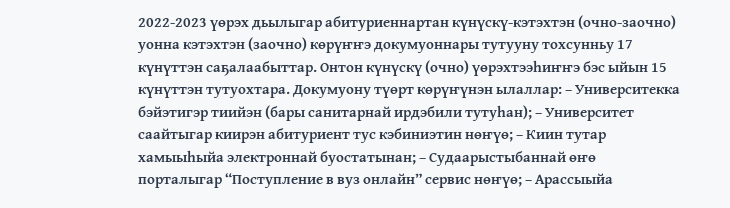2022-2023 үөрэх дьылыгар абитуриеннартан күнүскү-кэтэхтэн (очно-заочно) уонна кэтэхтэн (заочно) көрүҥҥэ докумуоннары тутууну тохсунньу 17 күнүттэн саҕалаабыттар. Онтон күнүскү (очно) үөрэхтээһиҥҥэ бэс ыйын 15 күнүттэн тутуохтара. Докумуону түөрт көрүҥүнэн ылаллар: – Университекка бэйэтигэр тиийэн (бары санитарнай ирдэбили тутуһан); – Университет саайтыгар киирэн абитуриент тус кэбиниэтин нөҥүө; – Киин тутар хамыыһыйа электроннай буостатынан; – Судаарыстыбаннай өҥө порталыгар “Поступление в вуз онлайн” сервис нөҥүө; – Арассыыйа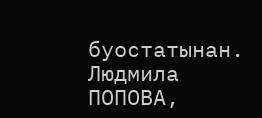буостатынан.
Людмила ПОПОВА,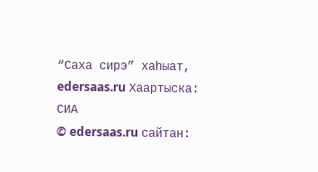“Саха сирэ” хаһыат, edersaas.ru Хаартыска: СИА
© edersaas.ru сайтан: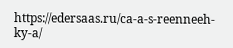https://edersaas.ru/ca-a-s-reenneeh-ky-a/